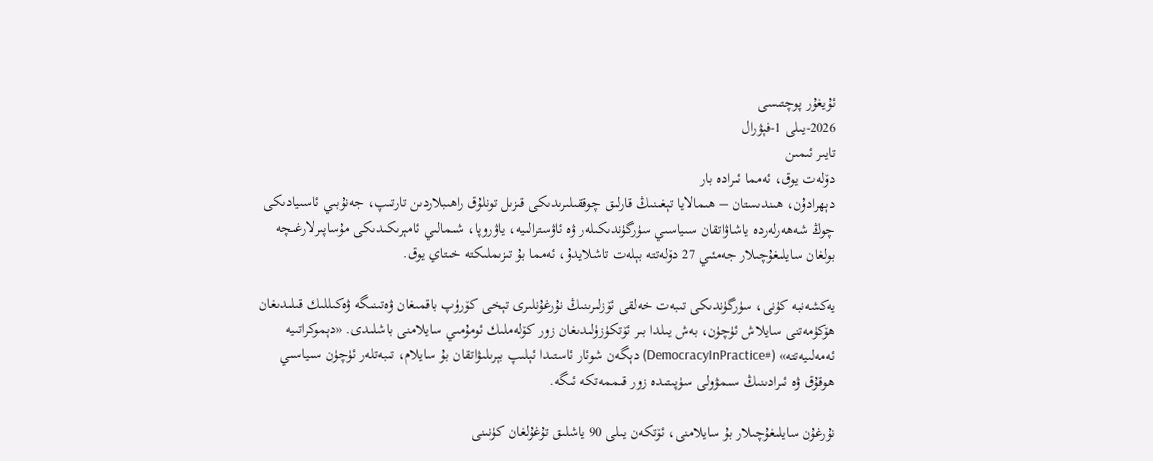ئۇيغۇر پوچتىسى
2026-يىلى 1-فېۋرال
تايىر ئىمىن
دۆلەت يوق، ئەمما ئىرادە بار
دېھرادۇن، ھىندىستان – ھىمالايا تېغىنىڭ قارلىق چوققىلىرىدىكى قىزىل تونلۇق راھىبلاردىن تارتىپ، جەنۇبىي ئاسىيادىكى چوڭ شەھەرلەردە ياشاۋاتقان سىياسىي سۈرگۈندىكىلەر ۋە ئاۋسترالىيە، ياۋروپا، شىمالىي ئامېرىكىدىكى مۇساپىرلارغىچە بولغان سايلىغۇچىلار جەمئىي 27 دۆلەتتە بېلەت تاشلايدۇ، ئەمما بۇ تىزىملىكتە خىتاي يوق.

يەكشەنبە كۈنى، سۈرگۈندىكى تىبەت خەلقى ئۆزلىرىنىڭ نۇرغۇنلىرى تېخى كۆرۈپ باقمىغان ۋەتىنىگە ۋەكىللىك قىلىدىغان ھۆكۈمەتنى سايلاش ئۈچۈن، بەش يىلدا بىر ئۆتكۈزۈلىدىغان زور كۆلەملىك ئومۇمىي سايلامنى باشلىدى. «دېموكراتىيە ئەمەلىيەتتە» (#DemocracyInPractice) دېگەن شوئار ئاستىدا ئېلىپ بېرىلىۋاتقان بۇ سايلام، تىبەتلەر ئۈچۈن سىياسىي ھوقۇق ۋە ئىرادىنىڭ سىمۋولى سۈپىتىدە زور قىممەتكە ئىگە.

نۇرغۇن سايلىغۇچىلار بۇ سايلامنى، ئۆتكەن يىلى 90 ياشلىق تۇغۇلغان كۈنىنى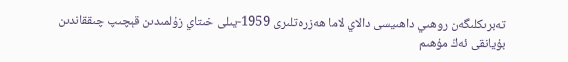تەبرىكلىگەن روھىي داھىيسى دالاي لاما ھەزرەتلىرى 1959-يىلى خىتاي زۇلمىدىن قېچىپ چىققاندىن بۇيانقى ئەڭ مۇھىم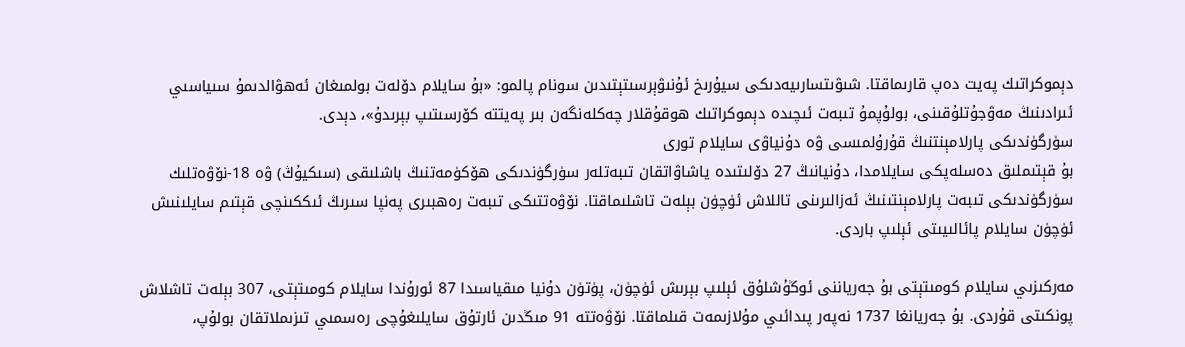دېموكراتىك پەيت دەپ قارىماقتا. شىۋىتسارىيەدىكى سيۇرىخ ئۇنىۋېرسىتېتىدىن سونام پالمو: «بۇ سايلام دۆلەت بولمىغان ئەھۋالدىمۇ سىياسىي ئىرادىنىڭ مەۋجۇتلۇقىنى، بولۇپمۇ تىبەت ئىچىدە دېموكراتىك ھوقۇقلار چەكلەنگەن بىر پەيتتە كۆرسىتىپ بېرىدۇ»، دېدى.
سۈرگۈندىكى پارلامېنتنىڭ قۇرۇلمىسى ۋە دۇنياۋى سايلام تورى
بۇ قېتىملىق دەسلەپكى سايلامدا، دۇنيانىڭ 27 دۆلىتىدە ياشاۋاتقان تىبەتلەر سۈرگۈندىكى ھۆكۈمەتنىڭ باشلىقى (سىكيۇڭ) ۋە 18-نۆۋەتلىك سۈرگۈندىكى تىبەت پارلامېنتىنىڭ ئەزالىرىنى تاللاش ئۈچۈن بېلەت تاشلىماقتا. نۆۋەتتىكى تىبەت رەھبىرى پەنپا سىرىڭ ئىككىنچى قېتىم سايلىنىش ئۈچۈن سايلام پائالىيىتى ئېلىپ باردى.

مەركىزىي سايلام كومىتېتى بۇ جەرياننى ئوڭۇشلۇق ئېلىپ بېرىش ئۈچۈن، پۈتۈن دۇنيا مىقياسىدا 87 ئورۇندا سايلام كومىتېتى، 307 بېلەت تاشلاش پونكىتى قۇردى. بۇ جەريانغا 1737 نەپەر پىدائىي مۇلازىمەت قىلماقتا. نۆۋەتتە 91 مىڭدىن ئارتۇق سايلىغۇچى رەسمىي تىزىملاتقان بولۇپ،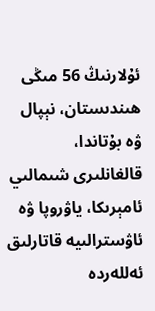ئۇلارنىڭ 56 مىڭى ھىندىستان، نېپال ۋە بۇتاندا، قالغانلىرى شىمالىي ئامېرىكا، ياۋروپا ۋە ئاۋسترالىيە قاتارلىق ئەللەردە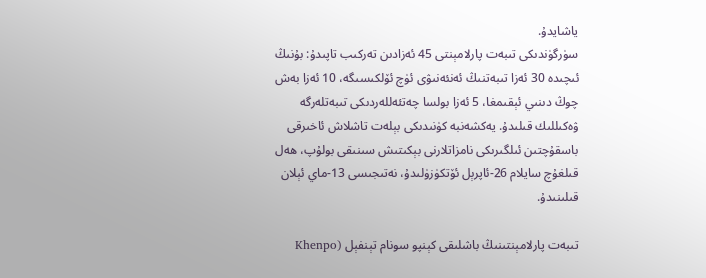ياشايدۇ.
سۈرگۈندىكى تىبەت پارلامېنتى 45 ئەزادىن تەركىب تاپىدۇ: بۇنىڭ ئىچىدە 30 ئەزا تىبەتنىڭ ئەنئەنىۋى ئۈچ ئۆلكىسىگە، 10 ئەزا بەش چوڭ دىنىي ئېقىمغا، 5 ئەزا بولسا چەتئەللەردىكى تىبەتلەرگە ۋەكىللىك قىلىدۇ. يەكشەنبە كۈنىدىكى بېلەت تاشلاش ئاخىرقى باسقۇچتىن ئىلگىرىكى نامزاتلارنى بېكىتىش سىنىقى بولۇپ، ھەل قىلغۇچ سايلام 26-ئاپرېل ئۆتكۈزۈلىدۇ، نەتىجىسى 13-ماي ئېلان قىلىنىدۇ.

تىبەت پارلامېنتىنىڭ باشلىقى كېنپو سونام تېنفېل (Khenpo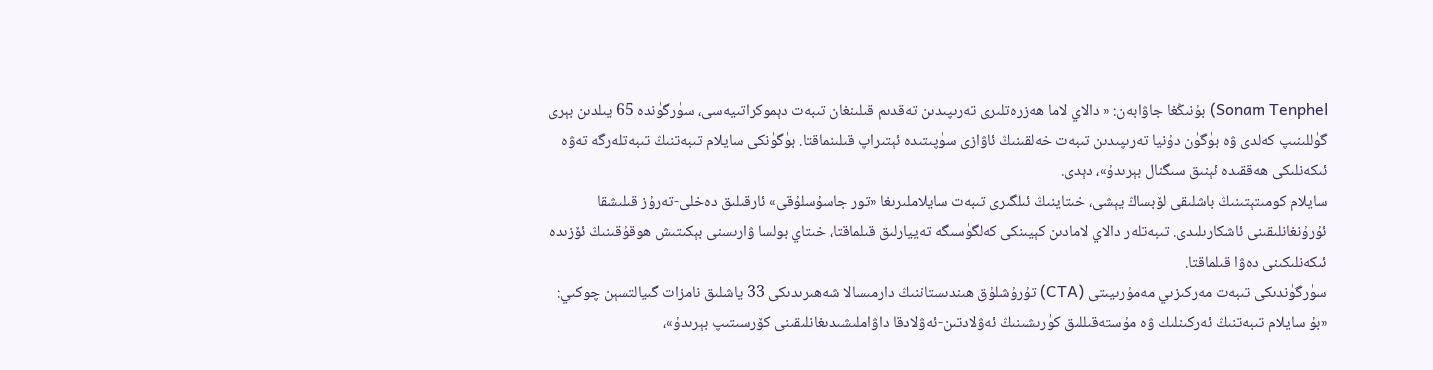Sonam Tenphel) بۇنىڭغا جاۋابەن: « دالاي لاما ھەزرەتلىرى تەرىپىدىن تەقدىم قىلىنغان تىبەت دېموكراتىيەسى، سۈرگۈندە 65 يىلدىن بېرى گۈللىنىپ كەلدى ۋە بۈگۈن دۇنيا تەرىپىدىن تىبەت خەلقىنىڭ ئاۋازى سۈپىتىدە ئېتىراپ قىلىنماقتا. بۈگۈنكى سايلام تىبەتنىڭ تىبەتلەرگە تەۋە ئىكەنلىكى ھەققىدە ئېنىق سىگنال بېرىدۇ»، دېدى.
سايلام كومىتېتىنىڭ باشلىقى لۆبساڭ يېشى، خىتاينىڭ ئىلگىرى تىبەت سايلاملىرىغا «تور جاسۇسلۇقى» ئارقىلىق دەخلى-تەرۇز قىلىشقا ئۇرۇنغانلىقىنى ئاشكارىلىدى. تىبەتلەر دالاي لامادىن كېيىنكى كەلگۈسىگە تەييارلىق قىلماقتا، خىتاي بولسا ۋارىسنى بېكىتىش ھوقۇقىنىڭ ئۆزىدە ئىكەنلىكىنى دەۋا قىلماقتا.
سۈرگۈندىكى تىبەت مەركىزىي مەمۇرىيىتى (CTA) تۇرۇشلۇق ھىندىستاننىڭ دارمىسالا شەھىرىدىكى 33 ياشلىق نامزات گىيالتسېن چوكىي: «بۇ سايلام تىبەتنىڭ ئەركىنلىك ۋە مۇستەقىللىق كۈرىشىنىڭ ئەۋلادتىن-ئەۋلادقا داۋاملىشىدىغانلىقىنى كۆرسىتىپ بېرىدۇ»،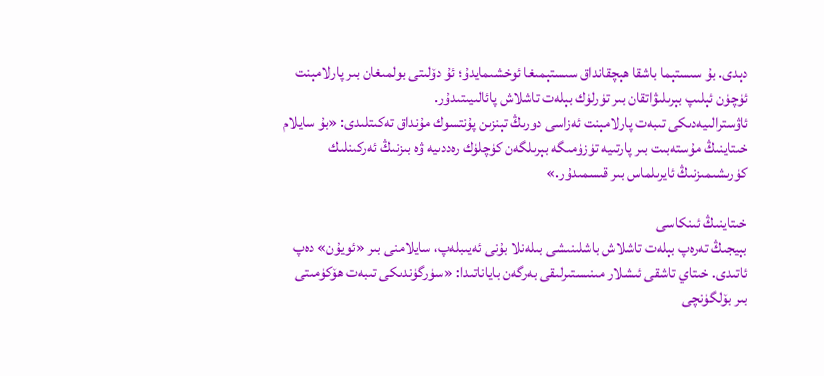دېدى. بۇ سىستېما باشقا ھېچقانداق سىستېمىغا ئوخشىمايدۇ؛ ئۇ دۆلىتى بولمىغان بىر پارلامېنت ئۈچۈن ئېلىپ بېرىلىۋاتقان بىر تۈرلۈك بېلەت تاشلاش پائالىيىتىدۇر.
ئاۋسترالىيەدىكى تىبەت پارلامېنت ئەزاسى دورىڭ تېنزىن پۇنتسوك مۇنداق تەكىتلىدى: «بۇ سايلام خىتاينىڭ مۇستەبىت بىر پارتىيە تۈزۈمىگە بېرىلگەن كۈچلۈك رەددىيە ۋە بىزنىڭ ئەركىنلىك كۈرىشىمىزنىڭ ئايرىلماس بىر قىسمىدۇر.»

خىتاينىڭ ئىنكاسى
بېيجىڭ تەرەپ بېلەت تاشلاش باشلىنىشى بىلەنلا بۇنى ئەيىبلەپ، سايلامنى بىر «ئويۇن» دەپ ئاتىدى. خىتاي تاشقى ئىشلار مىنىستىرلىقى بەرگەن باياناتىدا: «سۈرگۈندىكى تىبەت ھۆكۈمىتى بىر بۆلگۈنچى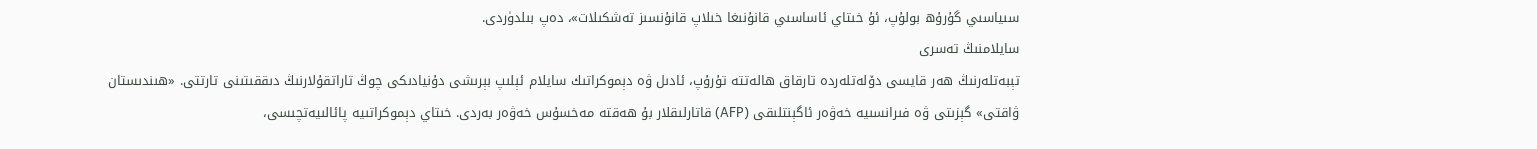سىياسىي گۇرۇھ بولۇپ، ئۇ خىتاي ئاساسىي قانۇنىغا خىلاپ قانۇنسىز تەشكىلات»، دەپ بىلدۈردى.
سايلامنىڭ تەسرى
تېبەتلەرنىڭ ھەر قايسى دۆلەتلەردە تارقاق ھالەتتە تۇرۇپ، ئادىل ۋە دېموكراتىك سايلام ئېلىپ بېرىشى دۇنيادىكى چوڭ تاراتقۇلارنىڭ دىققىتىنى تارتتى. «ھىندىستان ۋاقتى» گېزىتى ۋە فىرانسىيە خەۋەر ئاگېنتلىقى (AFP) قاتارلىقلار بۇ ھەقتە مەخسۇس خەۋەر بەردى. خىتاي دېموكراتىيە پائالىيەتچىسى،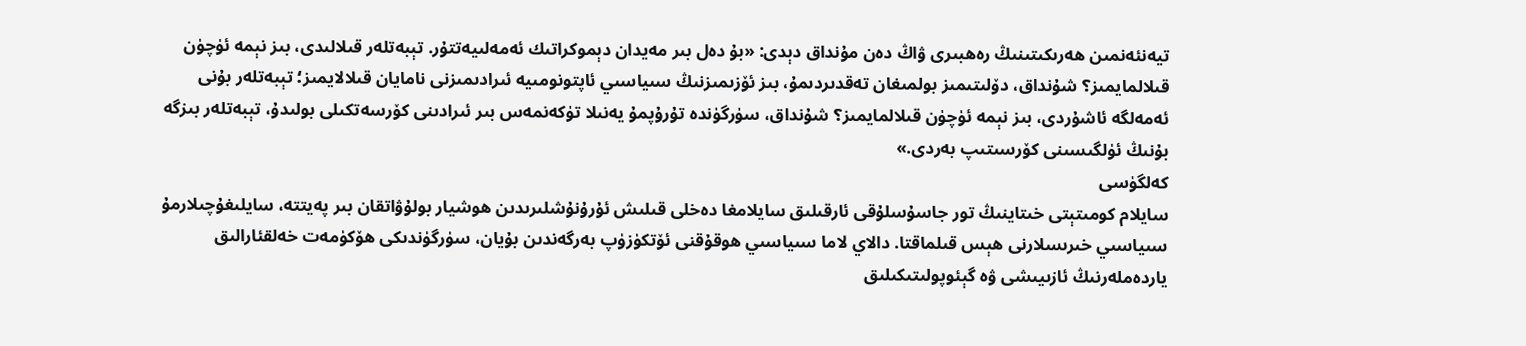تيەنئەنمىن ھەرىكىتىنىڭ رەھبىرى ۋاڭ دەن مۇنداق دېدى: «بۇ دەل بىر مەيدان دېموكراتىك ئەمەلىيەتتۇر. تېبەتلەر قىلالىدى، بىز نېمە ئۈچۈن قىلالمايمىز؟ شۇنداق، دۆلىتىمىز بولمىغان تەقدىردىمۇ، بىز ئۆزىمىزنىڭ سىياسىي ئاپتونومىيە ئىرادىمىزنى نامايان قىلالايمىز؛ تېبەتلەر بۇنى ئەمەلگە ئاشۇردى، بىز نېمە ئۈچۈن قىلالمايمىز؟ شۇنداق، سۈرگۈندە تۇرۇپمۇ يەنىلا تۈكەنمەس بىر ئىرادىنى كۆرسەتكىلى بولىدۇ، تېبەتلەر بىزگە بۇنىڭ ئۈلگىسىنى كۆرسىتىپ بەردى.»
كەلگۈسى
سايلام كومىتېتى خىتاينىڭ تور جاسۇسلۇقى ئارقىلىق سايلامغا دەخلى قىلىش ئۇرۇنۇشلىرىدىن ھوشيار بولۇۋاتقان بىر پەيتتە، سايلىغۇچىلارمۇ سىياسىي خىرىسلارنى ھېس قىلماقتا. دالاي لاما سىياسىي ھوقۇقنى ئۆتكۈزۈپ بەرگەندىن بۇيان، سۈرگۈندىكى ھۆكۈمەت خەلقئارالىق ياردەملەرنىڭ ئازىيىشى ۋە گېئوپولىتىكىلىق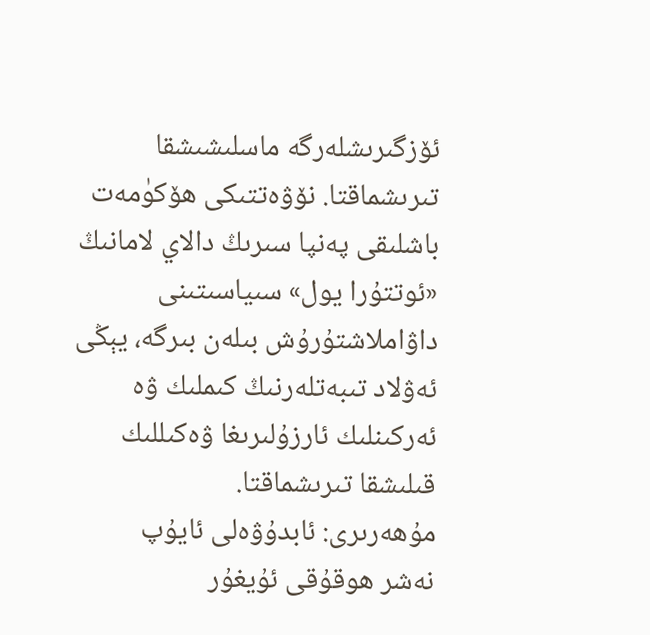ئۆزگىرىشلەرگە ماسلىشىشقا تىرىشماقتا. نۆۋەتتىكى ھۆكۈمەت باشلىقى پەنپا سىرىڭ دالاي لامانىڭ «ئوتتۇرا يول» سىياسىتىنى داۋاملاشتۇرۇش بىلەن بىرگە، يېڭى ئەۋلاد تىبەتلەرنىڭ كىملىك ۋە ئەركىنلىك ئارزۇلىرىغا ۋەكىللىك قىلىشقا تىرىشماقتا.
مۇھەرىرى: ئابدۇۋەلى ئايۇپ
نەشر ھوقۇقى ئۇيغۇر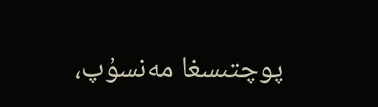پوچتىسغا مەنسۇپ،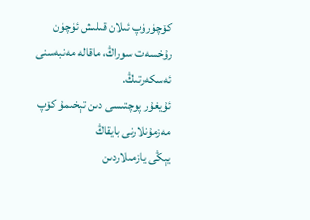كۆچۈرۈپ ئىلان قىلىش ئۈچۈن رۇخسەت سوراڭ، ماقالە مەنبەسنى ئەسكەرتىڭ.
ئۇيغۇر پوچتىسى دىن تېخىمۇ كۆپ مەزمۇنلارنى بايقاڭ
يېڭى يازمىلاردىن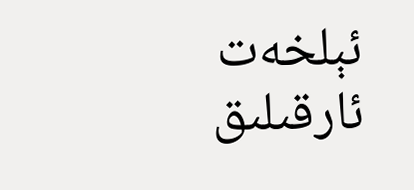ئېلخەت ئارقىلىق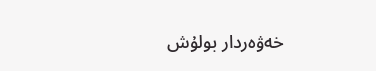خەۋەردار بولۇش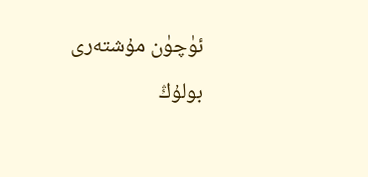ئۈچۈن مۇشتەرى بولۇڭ